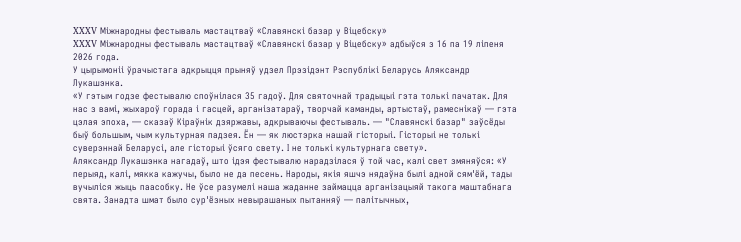XXXV Міжнародны фестываль мастацтваў «Славянскі базар у Віцебску»
XXXV Міжнародны фестываль мастацтваў «Славянскі базар у Віцебску» адбыўся з 16 па 19 ліпеня 2026 года.
У цырымоніі ўрачыстага адкрыцця прыняў удзел Прэзідэнт Рэспублікі Беларусь Аляксандр Лукашэнка.
«У гэтым годзе фестывалю споўнілася 35 гадоў. Для святочнай традыцыі гэта толькі пачатак. Для нас з вамі, жыхароў горада і гасцей, арганізатараў, творчай каманды, артыстаў, рамеснікаў — гэта цэлая эпоха, — сказаў Кіраўнік дзяржавы, адкрываючы фестываль. — "Славянскі базар" заўсёды быў большым, чым культурная падзея. Ён — як люстэрка нашай гісторыі. Гісторыі не толькі суверэннай Беларусі, але гісторыі ўсяго свету. І не толькі культурнага свету».
Аляксандр Лукашэнка нагадаў, што ідэя фестывалю нарадзілася ў той час, калі свет змяняўся: «У перыяд, калі, мякка кажучы, было не да песень. Народы, якія яшчэ нядаўна былі адной сям'ёй, тады вучыліся жыць паасобку. Не ўсе разумелі наша жаданне займацца арганізацыяй такога маштабнага свята. Занадта шмат было сур'ёзных невырашаных пытанняў — палітычных,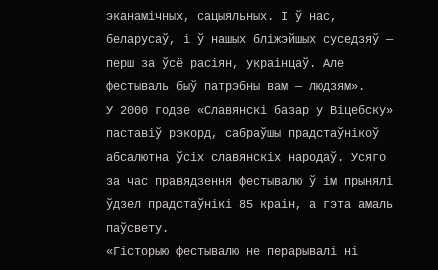эканамічных, сацыяльных. І ў нас, беларусаў, і ў нашых бліжэйшых суседзяў — перш за ўсё расіян, украінцаў. Але фестываль быў патрэбны вам — людзям».
У 2000 годзе «Славянскі базар у Віцебску» паставіў рэкорд, сабраўшы прадстаўнікоў абсалютна ўсіх славянскіх народаў. Усяго за час правядзення фестывалю ў ім прынялі ўдзел прадстаўнікі 85 краін, а гэта амаль паўсвету.
«Гісторыю фестывалю не перарывалі ні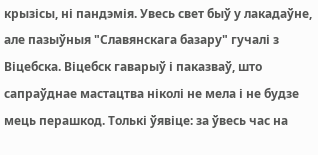крызісы, ні пандэмія. Увесь свет быў у лакадаўне, але пазыўныя "Славянскага базару" гучалі з Віцебска. Віцебск гаварыў і паказваў, што сапраўднае мастацтва ніколі не мела і не будзе мець перашкод. Толькі ўявіце: за ўвесь час на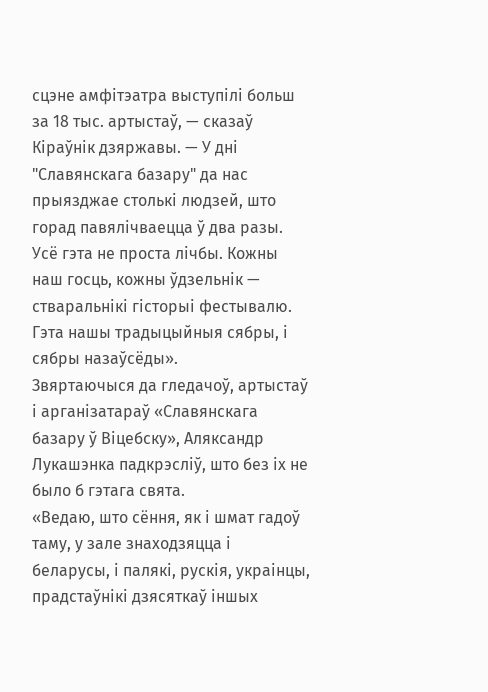сцэне амфітэатра выступілі больш за 18 тыс. артыстаў, — сказаў Кіраўнік дзяржавы. — У дні "Славянскага базару" да нас прыязджае столькі людзей, што горад павялічваецца ў два разы. Усё гэта не проста лічбы. Кожны наш госць, кожны ўдзельнік — стваральнікі гісторыі фестывалю. Гэта нашы традыцыйныя сябры, і сябры назаўсёды».
Звяртаючыся да гледачоў, артыстаў і арганізатараў «Славянскага базару ў Віцебску», Аляксандр Лукашэнка падкрэсліў, што без іх не было б гэтага свята.
«Ведаю, што сёння, як і шмат гадоў таму, у зале знаходзяцца і беларусы, і палякі, рускія, украінцы, прадстаўнікі дзясяткаў іншых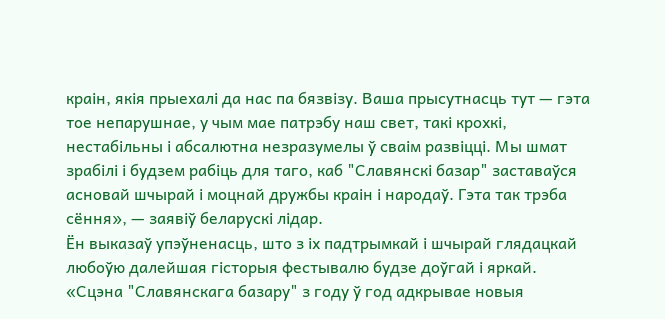краін, якія прыехалі да нас па бязвізу. Ваша прысутнасць тут — гэта тое непарушнае, у чым мае патрэбу наш свет, такі крохкі, нестабільны і абсалютна незразумелы ў сваім развіцці. Мы шмат зрабілі і будзем рабіць для таго, каб "Славянскі базар" заставаўся асновай шчырай і моцнай дружбы краін і народаў. Гэта так трэба сёння», — заявіў беларускі лідар.
Ён выказаў упэўненасць, што з іх падтрымкай і шчырай глядацкай любоўю далейшая гісторыя фестывалю будзе доўгай і яркай.
«Сцэна "Славянскага базару" з году ў год адкрывае новыя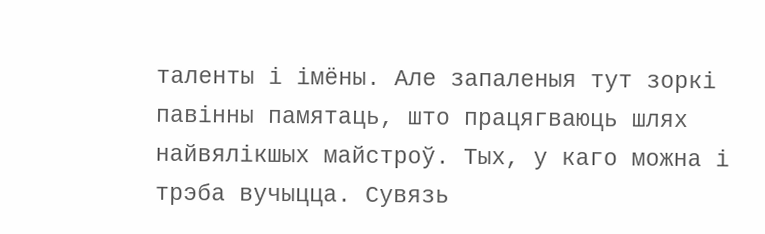таленты і імёны. Але запаленыя тут зоркі павінны памятаць, што працягваюць шлях найвялікшых майстроў. Тых, у каго можна і трэба вучыцца. Сувязь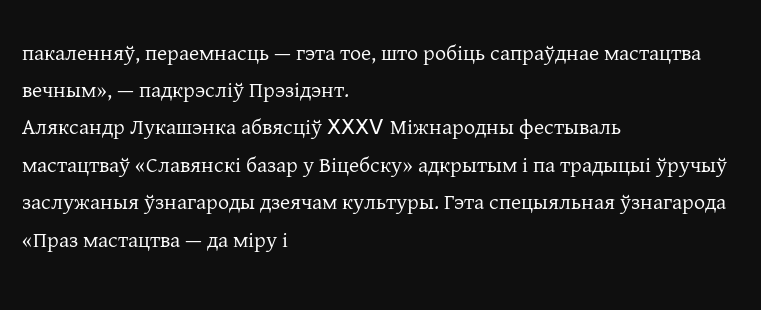пакаленняў, пераемнасць — гэта тое, што робіць сапраўднае мастацтва вечным», — падкрэсліў Прэзідэнт.
Аляксандр Лукашэнка абвясціў XXXV Міжнародны фестываль мастацтваў «Славянскі базар у Віцебску» адкрытым і па традыцыі ўручыў заслужаныя ўзнагароды дзеячам культуры. Гэта спецыяльная ўзнагарода «Праз мастацтва — да міру і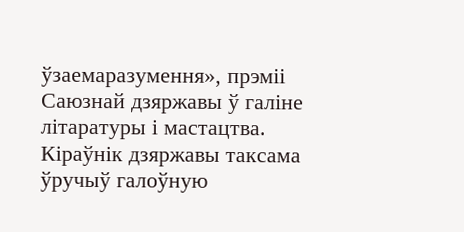ўзаемаразумення», прэміі Саюзнай дзяржавы ў галіне літаратуры і мастацтва. Кіраўнік дзяржавы таксама ўручыў галоўную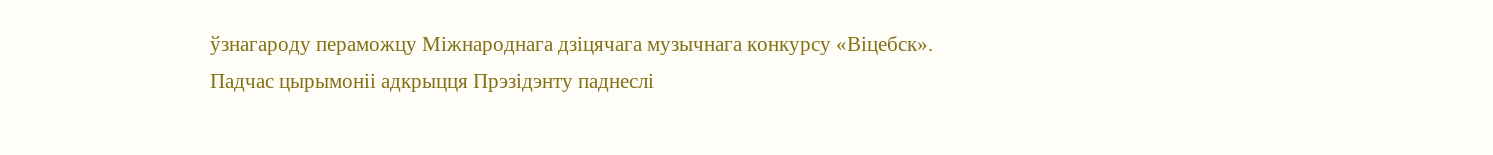ўзнагароду пераможцу Міжнароднага дзіцячага музычнага конкурсу «Віцебск».
Падчас цырымоніі адкрыцця Прэзідэнту паднеслі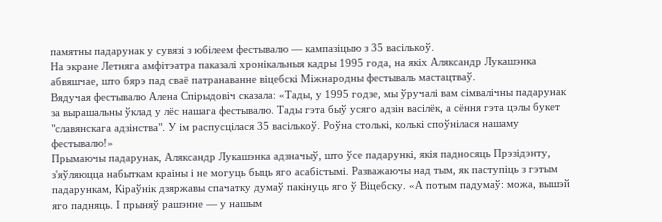памятны падарунак у сувязі з юбілеем фестывалю — кампазіцыю з 35 васількоў.
На экране Летняга амфітэатра паказалі хронікальныя кадры 1995 года, на якіх Аляксандр Лукашэнка абвяшчае, што бярэ пад сваё патранаванне віцебскі Міжнародны фестываль мастацтваў.
Вядучая фестывалю Алена Спірыдовіч сказала: «Тады, у 1995 годзе, мы ўручалі вам сімвалічны падарунак за вырашальны ўклад у лёс нашага фестывалю. Тады гэта быў усяго адзін васілёк, а сёння гэта цэлы букет "славянскага адзінства". У ім распусцілася 35 васількоў. Роўна столькі, колькі споўнілася нашаму фестывалю!»
Прымаючы падарунак, Аляксандр Лукашэнка адзначыў, што ўсе падарункі, якія падносяць Прэзідэнту, з'яўляюцца набыткам краіны і не могуць быць яго асабістымі. Разважаючы над тым, як паступіць з гэтым падарункам, Кіраўнік дзяржавы спачатку думаў пакінуць яго ў Віцебску. «А потым падумаў: можа, вышэй яго падняць. І прыняў рашэнне — у нашым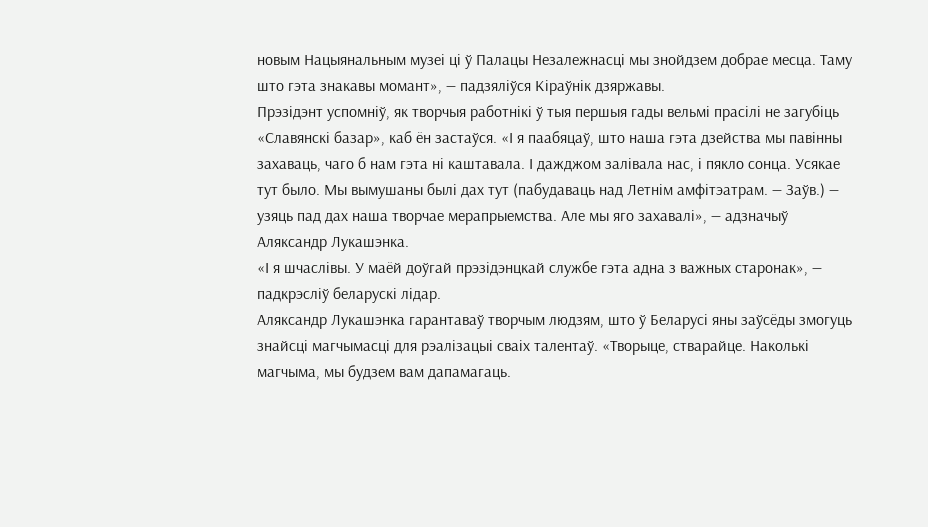новым Нацыянальным музеі ці ў Палацы Незалежнасці мы знойдзем добрае месца. Таму што гэта знакавы момант», — падзяліўся Кіраўнік дзяржавы.
Прэзідэнт успомніў, як творчыя работнікі ў тыя першыя гады вельмі прасілі не загубіць «Славянскі базар», каб ён застаўся. «І я паабяцаў, што наша гэта дзейства мы павінны захаваць, чаго б нам гэта ні каштавала. І дажджом залівала нас, і пякло сонца. Усякае тут было. Мы вымушаны былі дах тут (пабудаваць над Летнім амфітэатрам. — Заўв.) — узяць пад дах наша творчае мерапрыемства. Але мы яго захавалі», — адзначыў Аляксандр Лукашэнка.
«І я шчаслівы. У маёй доўгай прэзідэнцкай службе гэта адна з важных старонак», — падкрэсліў беларускі лідар.
Аляксандр Лукашэнка гарантаваў творчым людзям, што ў Беларусі яны заўсёды змогуць знайсці магчымасці для рэалізацыі сваіх талентаў. «Творыце, стварайце. Наколькі магчыма, мы будзем вам дапамагаць.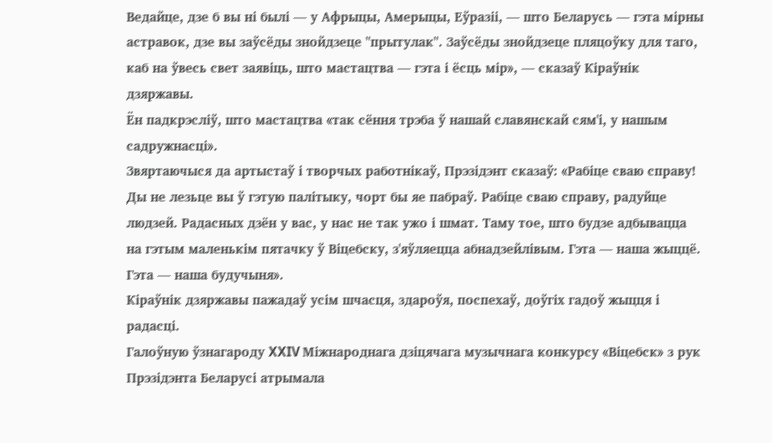Ведайце, дзе б вы ні былі — у Афрыцы, Амерыцы, Еўразіі, — што Беларусь — гэта мірны астравок, дзе вы заўсёды знойдзеце "прытулак". Заўсёды знойдзеце пляцоўку для таго, каб на ўвесь свет заявіць, што мастацтва — гэта і ёсць мір», — сказаў Кіраўнік дзяржавы.
Ён падкрэсліў, што мастацтва «так сёння трэба ў нашай славянскай сям'і, у нашым садружнасці».
Звяртаючыся да артыстаў і творчых работнікаў, Прэзідэнт сказаў: «Рабіце сваю справу! Ды не лезьце вы ў гэтую палітыку, чорт бы яе пабраў. Рабіце сваю справу, радуйце людзей. Радасных дзён у вас, у нас не так ужо і шмат. Таму тое, што будзе адбывацца на гэтым маленькім пятачку ў Віцебску, з'яўляецца абнадзейлівым. Гэта — наша жыццё. Гэта — наша будучыня».
Кіраўнік дзяржавы пажадаў усім шчасця, здароўя, поспехаў, доўгіх гадоў жыцця і радасці.
Галоўную ўзнагароду XXIV Міжнароднага дзіцячага музычнага конкурсу «Віцебск» з рук Прэзідэнта Беларусі атрымала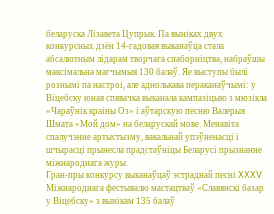беларуска Лізавета Цупрык. Па выніках двух конкурсных дзён 14-гадовая выканаўца стала абсалютным лідарам творчага спаборніцтва, набраўшы максімальна магчымыя 130 балаў. Яе выступы былі рознымі па настроі, але аднолькава пераканаўчымі: у Віцебску юная спявачка выканала кампазіцыю з мюзікла «Чараўнік краіны Оз» і аўтарскую песню Валерыя Шмата «Мой дом» на беларускай мове. Менавіта спалучэнне артыстызму, вакальнай упэўненасці і шчырасці прынесла прадстаўніцы Беларусі прызнанне міжнароднага журы.
Гран-пры конкурсу выканаўцаў эстраднай песні XXXV Міжнароднага фестывалю мастацтваў «Славянскі базар у Віцебску» з вынікам 135 балаў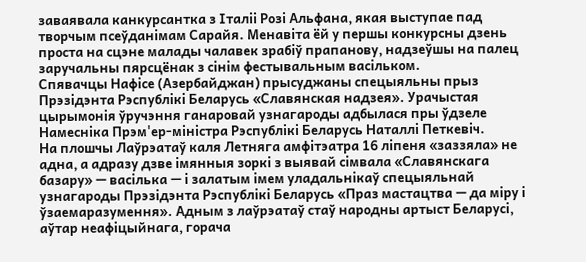заваявала канкурсантка з Італіі Розі Альфана, якая выступае пад творчым псеўданімам Сарайя. Менавіта ёй у першы конкурсны дзень проста на сцэне малады чалавек зрабіў прапанову, надзеўшы на палец заручальны пярсцёнак з сінім фестывальным васільком.
Спявачцы Нафісе (Азербайджан) прысуджаны спецыяльны прыз Прэзідэнта Рэспублікі Беларусь «Славянская надзея». Урачыстая цырымонія ўручэння ганаровай узнагароды адбылася пры ўдзеле Намесніка Прэм'ер-міністра Рэспублікі Беларусь Наталлі Петкевіч.
На плошчы Лаўрэатаў каля Летняга амфітэатра 16 ліпеня «заззяла» не адна, а адразу дзве імянныя зоркі з выявай сімвала «Славянскага базару» — васілька — і залатым імем уладальнікаў спецыяльнай узнагароды Прэзідэнта Рэспублікі Беларусь «Праз мастацтва — да міру і ўзаемаразумення». Адным з лаўрэатаў стаў народны артыст Беларусі, аўтар неафіцыйнага, горача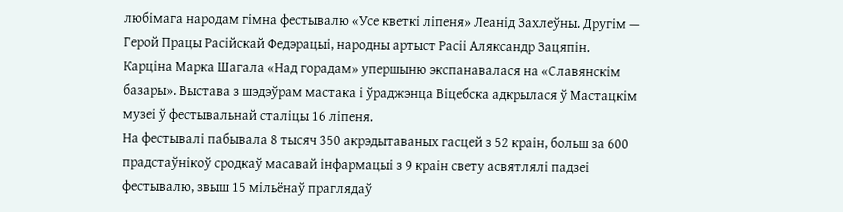любімага народам гімна фестывалю «Усе кветкі ліпеня» Леанід Захлеўны. Другім — Герой Працы Расійскай Федэрацыі, народны артыст Расіі Аляксандр Зацяпін.
Карціна Марка Шагала «Над горадам» упершыню экспанавалася на «Славянскім базары». Выстава з шэдэўрам мастака і ўраджэнца Віцебска адкрылася ў Мастацкім музеі ў фестывальнай сталіцы 16 ліпеня.
На фестывалі пабывала 8 тысяч 350 акрэдытаваных гасцей з 52 краін, больш за 600 прадстаўнікоў сродкаў масавай інфармацыі з 9 краін свету асвятлялі падзеі фестывалю, звыш 15 мільёнаў праглядаў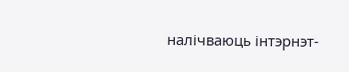налічваюць інтэрнэт-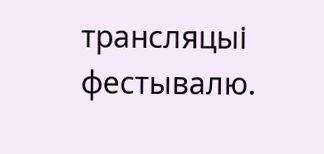трансляцыі фестывалю.